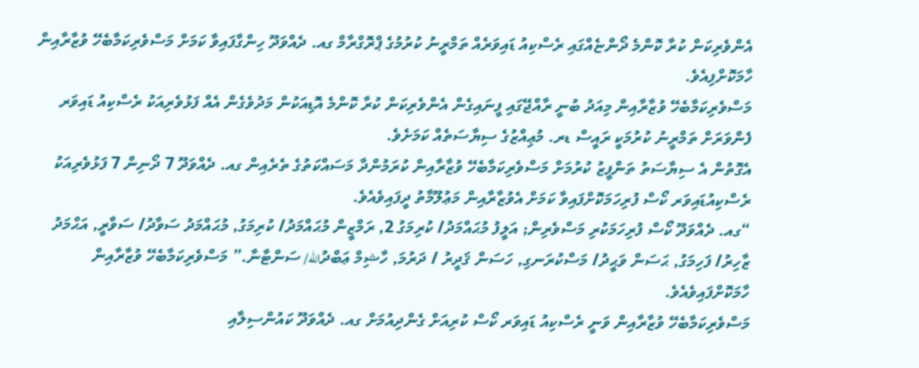އެންވެރިކަން ކުރާ ކޮންމެ ދޯންޏެއްގައި ރެސްކިއު ޑައިވަރެއް ތަމްރީނު ކުރުމުގެ ޕްރޮގްރާމް ގއ. ދެއްވަދޫ ހިންގާފައިވާ ކަމަށް މަސްވެރިކަމާބެހޭ ވުޒާރާއިން ހާމަކޮށްފިއެވެ.
މަސްވެރިކަމާބެހޭ ވުޒާރާއިން މިއަދު ބުނީ ރާއްޖޭގައި ފީނައިގެން އެންވެރިކަން ކުރާ ކޮންމެ އޮޑިއަކުން މަދުވެގެން އެއް ފަޅުވެރިއަކު ރެސްކިއު ޑައިވަރ ފެންވަރަށް ތަމްރީނު ކުރުމަކީ ރައީސް ޑރ. މުޢިއްޒުގެ ސިޔާސަތެއް ކަމަށެވެ.
އެގޮތުން އެ ސިޔާސަތު ތަންފީޒު ކުރުމަށް މަސްވެރިކަމާބެހޭ ވުޒާރާއިން ކުރަމުންދާ މަސައްކަތުގެ ތެރެއިން ގއ. ދެއްވަދޫ 7 ދޯނިން 7 ފަޅުވެރިއަކު ރެސްކިއުޑައިވަރ ކޯސް ފުރިހަމަކޮށްފައިވާ ކަމަށް އެވުޒާރާއިން މަޢުލޫމާތު ދީފައިވެއެވެ.
“ގއ. ދެއްވަދޫ ކޯސް ފުރިހަމަކުރި މަސްވެރިން; އަލީފު މުޙައްމަދު/ ކުރިމަގު 2, ރަމްޒީން މުޙައްމަދު/ ކުރިމަގު, މުޙައްމަދު ސަވާދު/ ސަވާރީ, އަޙްމަދު ޒާހިރު/ ފަހިމަގު, ޙަސަން ވަޙީދު/ މަސްކުރަނގި, ހަސަން ޤަދީރު / ދަރުމަ, ހާޝިމް ޢަބްދުالله/ ސަންޓާނާ.” މަސްވެރިކަމާބެހޭ ވުޒާރާއިން ހާމަކޮށްފައިވެއެވެ.
މަސްވެރިކަމާބެހޭ ވުޒާރާއިން ވަނީ ރެސްކިއު ޑައިވަރ ކޯސް ކުރިއަށް ގެންދިއުމަށް ގއ. ދެއްވަދޫ ކައުންސިލާއި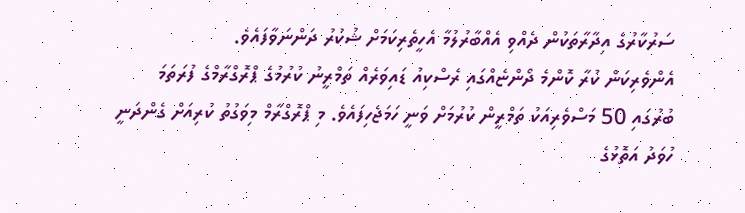ސަރުކާރުގެ އިދާރާތަކުން ދެއްވި އެއްބާރުލުމާ އެހީތެރިކަމަށް ޝުކުރު ދަންނަވާފައެވެ.
އެންވެރިކަން ކުރާ ކޮންމެ ދޯންޏެއްގައި ރެސްކިއު ޑައިވަރެއް ތަމްރީނު ކުރުމުގެ ޕްރޮގްރާމްގެ ފުރަތަމަ ބުރުގައި 50 މަސްވެރިއަކު ތަމްރީން ކުރުމަށް ވަނީ ހަމަޖެހިފައެވެ. މި ޕްރޮގްރާމް މިވަގުތު ކުރިއަށް ގެންދަނީ ހުވަދު އަތޮޅުގެ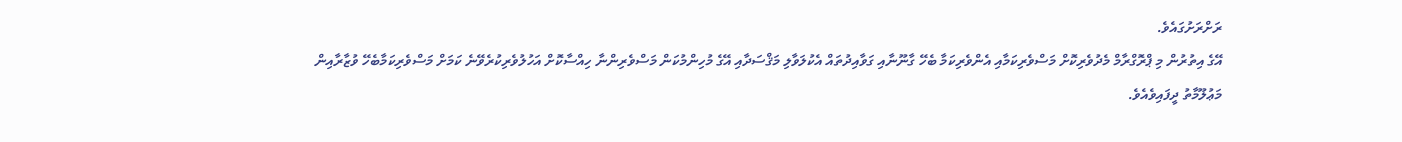ރަށްރަށުގައެވެ.
އޭގެ އިތުރުން މި ޕްރޮގްރާމް މެދުވެރިކޮށް މަސްވެރިކަމާއި އެންވެރިކަމާ ބެހޭ ގާނޫނާއި ގަވާއިދުތައް އެކުލަވާލި މަޤްސަދާއި އޭގެ މުހިންމުކަން މަސްވެރިންނާ ހިއްސާކޮށް އަހުލުވެރިކުރެވޭނެ ކަމަށް މަސްވެރިކަމާބެހޭ ވުޒާރާއިން މަޢުލޫމާތު ދީފައިވެއެވެ.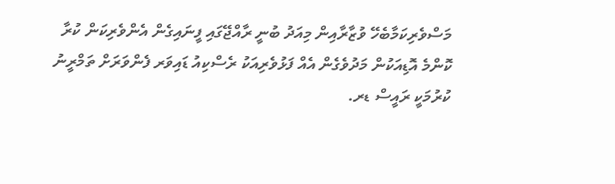މަސްވެރިކަމާބެހޭ ވުޒާރާއިން މިއަދު ބުނީ ރާއްޖޭގައި ފީނައިގެން އެންވެރިކަން ކުރާ ކޮންމެ އޮޑިއަކުން މަދުވެގެން އެއް ފަޅުވެރިއަކު ރެސްކިއު ޑައިވަރ ފެންވަރަށް ތަމްރީނު ކުރުމަކީ ރައީސް ޑރ.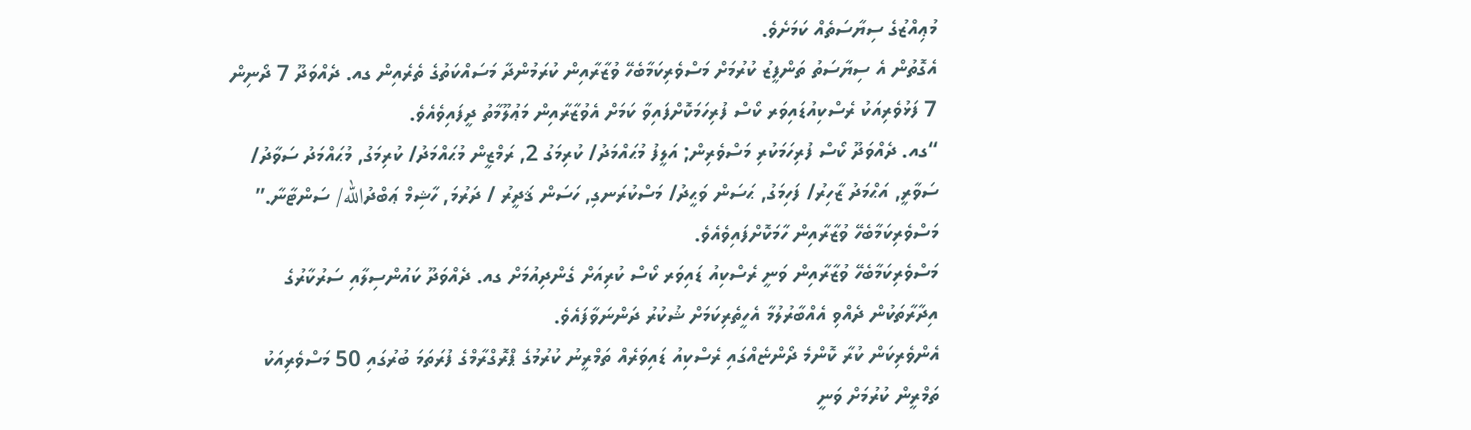މުޢިއްޒުގެ ސިޔާސަތެއް ކަމަށެވެ.
އެގޮތުން އެ ސިޔާސަތު ތަންފީޒު ކުރުމަށް މަސްވެރިކަމާބެހޭ ވުޒާރާއިން ކުރަމުންދާ މަސައްކަތުގެ ތެރެއިން ގއ. ދެއްވަދޫ 7 ދޯނިން 7 ފަޅުވެރިއަކު ރެސްކިއުޑައިވަރ ކޯސް ފުރިހަމަކޮށްފައިވާ ކަމަށް އެވުޒާރާއިން މަޢުލޫމާތު ދީފައިވެއެވެ.
“ގއ. ދެއްވަދޫ ކޯސް ފުރިހަމަކުރި މަސްވެރިން; އަލީފު މުޙައްމަދު/ ކުރިމަގު 2, ރަމްޒީން މުޙައްމަދު/ ކުރިމަގު, މުޙައްމަދު ސަވާދު/ ސަވާރީ, އަޙްމަދު ޒާހިރު/ ފަހިމަގު, ޙަސަން ވަޙީދު/ މަސްކުރަނގި, ހަސަން ޤަދީރު / ދަރުމަ, ހާޝިމް ޢަބްދުالله/ ސަންޓާނާ.” މަސްވެރިކަމާބެހޭ ވުޒާރާއިން ހާމަކޮށްފައިވެއެވެ.
މަސްވެރިކަމާބެހޭ ވުޒާރާއިން ވަނީ ރެސްކިއު ޑައިވަރ ކޯސް ކުރިއަށް ގެންދިއުމަށް ގއ. ދެއްވަދޫ ކައުންސިލާއި ސަރުކާރުގެ އިދާރާތަކުން ދެއްވި އެއްބާރުލުމާ އެހީތެރިކަމަށް ޝުކުރު ދަންނަވާފައެވެ.
އެންވެރިކަން ކުރާ ކޮންމެ ދޯންޏެއްގައި ރެސްކިއު ޑައިވަރެއް ތަމްރީނު ކުރުމުގެ ޕްރޮގްރާމްގެ ފުރަތަމަ ބުރުގައި 50 މަސްވެރިއަކު ތަމްރީން ކުރުމަށް ވަނީ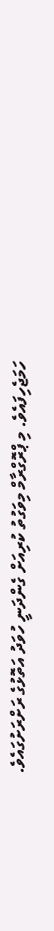ހަމަޖެހިފައެވެ. މި ޕްރޮގްރާމް މިވަގުތު ކުރިއަށް ގެންދަނީ ހުވަދު އަތޮޅުގެ ރަށްރަށުގައެވެ.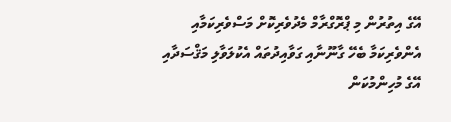އޭގެ އިތުރުން މި ޕްރޮގްރާމް މެދުވެރިކޮށް މަސްވެރިކަމާއި އެންވެރިކަމާ ބެހޭ ގާނޫނާއި ގަވާއިދުތައް އެކުލަވާލި މަޤްސަދާއި އޭގެ މުހިންމުކަން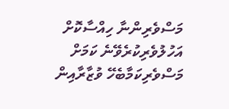މަސްވެރިންނާ ހިއްސާކޮށް އަހުލުވެރިކުރެވޭނެ ކަމަށް މަސްވެރިކަމާބެހޭ ވުޒާރާއިން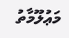މަޢުލޫމާތު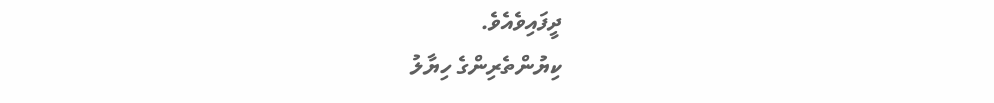ދީފައިވެއެވެ.
ކިޔުންތެރިންގެ ހިޔާލު